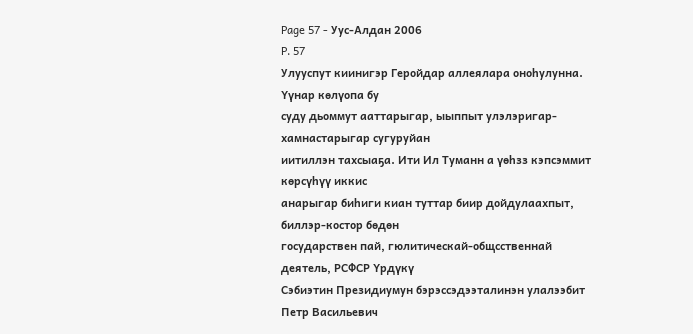Page 57 - Уус-Алдан 2006
P. 57
Улууспут киинигэр Геройдар аллеялара оноһулунна. Үүнар көлүопа бу
суду дьоммут ааттарыгар, ыыппыт улэлэригар-хамнастарыгар сугуруйан
иитиллэн тахсыаҕа. Ити Ил Туманн а үөһзз кэпсэммит көрсүһүү иккис
анарыгар биһиги киан туттар биир дойдулаахпыт, биллэр-костор бөдөн
государствен пай, гюлитическай-общсственнай деятель, РСФСР Үрдүкү
Сэбиэтин Президиумун бэрэссэдээталинэн улалээбит Петр Васильевич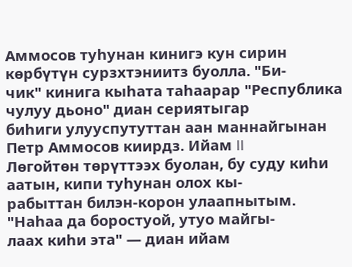Аммосов туһунан кинигэ кун сирин көрбүтүн сурзхтэниитз буолла. "Би-
чик" кинига кыһата таһаарар "Республика чулуу дьоно" диан сериятыгар
биһиги улууспутуттан аан маннайгынан Петр Аммосов киирдз. Ийам II
Лөгойтөн төрүттээх буолан, бу суду киһи аатын, кипи туһунан олох кы-
рабыттан билэн-корон улаапнытым. "Наһаа да боростуой, утуо майгы-
лаах киһи эта" — диан ийам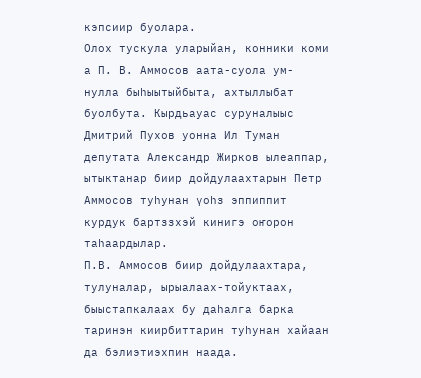кэпсиир буолара.
Олох тускула уларыйан, конники коми а П. В. Аммосов аата-суола ум-
нулла быһыытыйбыта, ахтыллыбат буолбута. Кырдьауас суруналыыс
Дмитрий Пухов уонна Ил Туман депутата Александр Жирков ылеаппар,
ытыктанар биир дойдулаахтарын Петр Аммосов туһунан үоһз эппиппит
курдук бартззхэй кинигэ оҥорон таһаардылар.
П.В. Аммосов биир дойдулаахтара, тулуналар, ырыалаах-тойуктаах,
быыстапкалаах бу даһалга барка таринэн киирбиттарин туһунан хайаан
да бэлиэтиэхпин наада.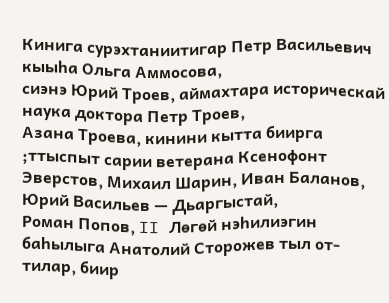Кинига сурэхтаниитигар Петр Васильевич кыыһа Ольга Аммосова,
сиэнэ Юрий Троев, аймахтара историческай наука доктора Петр Троев,
Азана Троева, кинини кытта биирга ;ттыспыт сарии ветерана Ксенофонт
Эверстов, Михаил Шарин, Иван Баланов, Юрий Васильев — Дьаргыстай,
Роман Попов, II Лөгөй нэһилиэгин баһылыга Анатолий Сторожев тыл от-
тилар, биир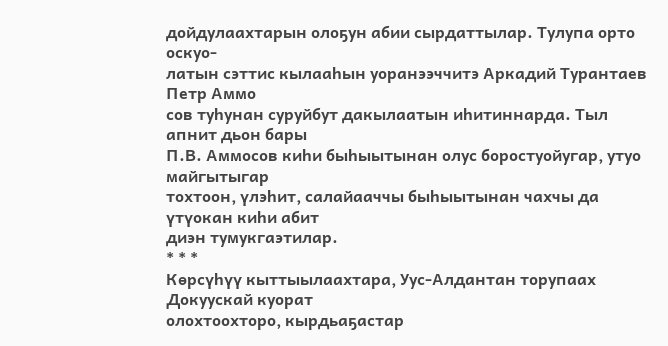дойдулаахтарын олоҕун абии сырдаттылар. Тулупа орто оскуо-
латын сэттис кылааһын уоранээччитэ Аркадий Турантаев Петр Аммо
сов туһунан суруйбут дакылаатын иһитиннарда. Тыл апнит дьон бары
П.В. Аммосов киһи быһыытынан олус боростуойугар, утуо майгытыгар
тохтоон, үлэһит, салайааччы быһыытынан чахчы да үтүокан киһи абит
диэн тумукгаэтилар.
* * *
Көрсүһүү кыттыылаахтара, Уус-Алдантан торупаах Докуускай куорат
олохтоохторо, кырдьаҕастар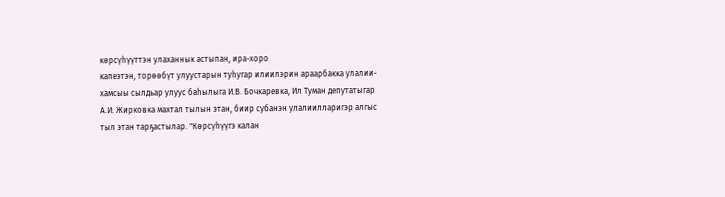көрсүһүүттэн улаханнык астыпан, ира-хоро
капеэтэн, торөөбүт улуустарын туһугар илиилэрин араарбакка улалии-
хамсыы сылдьар улуус баһылыга И.В. Бочкаревка, Ил Туман депутатыгар
А.И. Жирковка махтал тылын этан, биир субанэн улалиилларигэр алгыс
тыл этан тарҕастылар. "Көрсүһүүгэ калан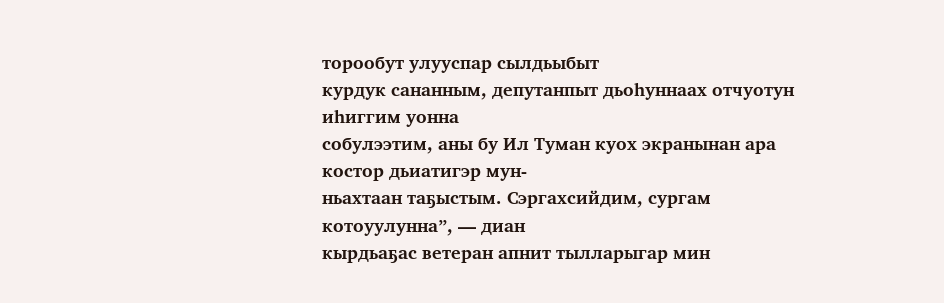торообут улууспар сылдьыбыт
курдук сананным, депутанпыт дьоһуннаах отчуотун иһиггим уонна
собулээтим, аны бу Ил Туман куох экранынан ара костор дьиатигэр мун-
ньахтаан таҕыстым. Сэргахсийдим, сургам котоуулунна”, — диан
кырдьаҕас ветеран апнит тылларыгар мин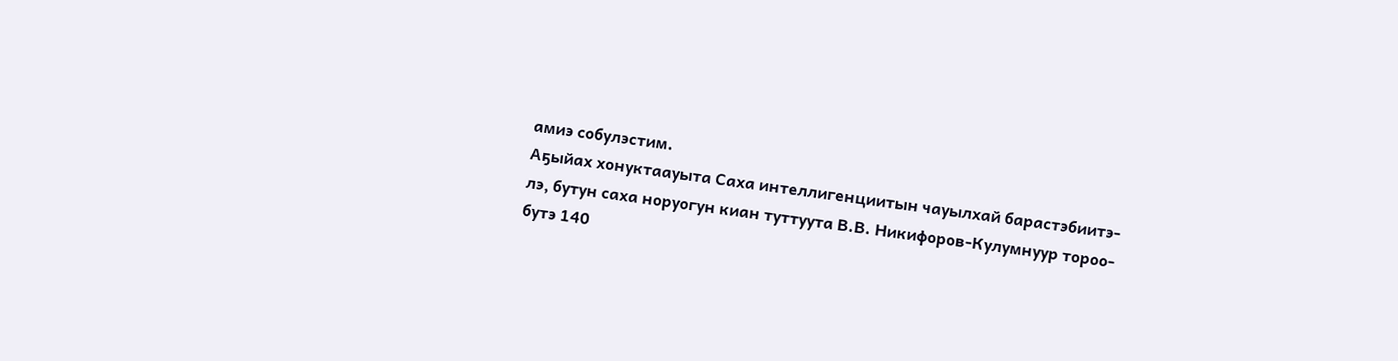амиэ собулэстим.
Аҕыйах хонуктаауыта Саха интеллигенциитын чауылхай барастэбиитэ-
лэ, бутун саха норуогун киан туттуута В.В. Никифоров-Кулумнуур тороо-
бутэ 140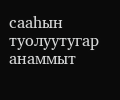сааһын туолуутугар анаммыт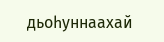дьоһуннаахай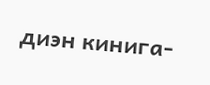диэн кинига-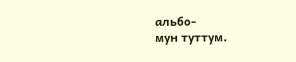альбо-
мун туттум.